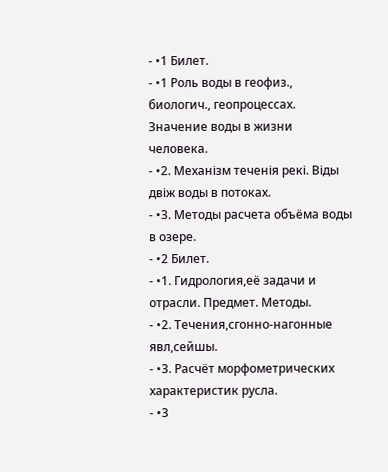- •1 Билет.
- •1 Роль воды в геофиз., биологич., геопроцессах. Значение воды в жизни человека.
- •2. Механізм теченія рекі. Віды двіж воды в потоках.
- •3. Методы расчета объёма воды в озере.
- •2 Билет.
- •1. Гидрология,её задачи и отрасли. Предмет. Методы.
- •2. Течения,сгонно-нагонные явл,сейшы.
- •3. Расчёт морфометрических характеристик русла.
- •3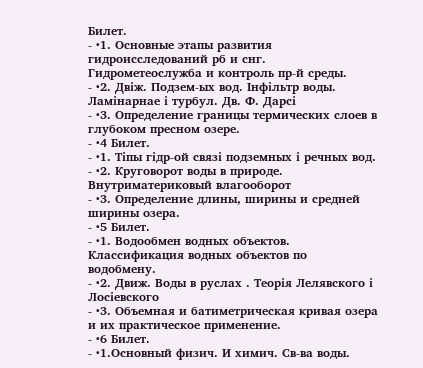Билет.
- •1. Основные этапы развития гидроисследований рб и снг. Гидрометеослужба и контроль пр-й среды.
- •2. Двіж. Подзем-ых вод. Інфільтр воды. Ламінарнае і турбул. Дв. Ф. Дарсі
- •3. Определение границы термических слоев в глубоком пресном озере.
- •4 Билет.
- •1. Тіпы гідр-ой связі подземных і речных вод.
- •2. Круговорот воды в природе. Внутриматериковый влагооборот
- •3. Определение длины, ширины и средней ширины озера.
- •5 Билет.
- •1. Водообмен водных объектов. Классификация водных объектов по водобмену.
- •2. Движ. Воды в руслах . Теорія Лелявского і Лосіевского
- •3. Объемная и батиметрическая кривая озера и их практическое применение.
- •6 Билет.
- •1.Основный физич. И химич. Св-ва воды.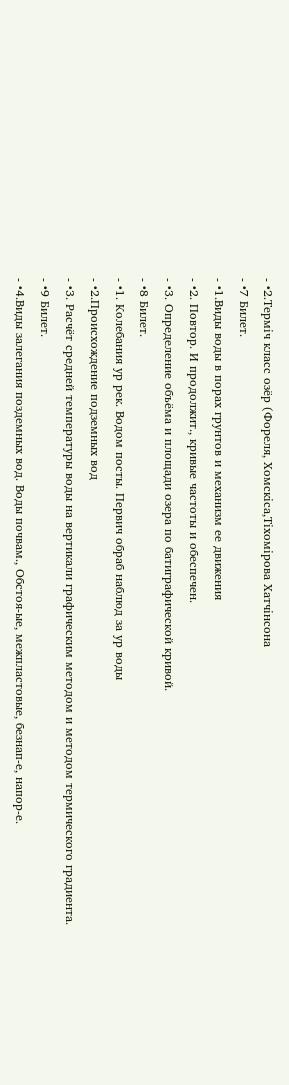- •2.Терміч класс озёр (Фореля, Хомскіса,Тіхомірова Хатчінсона
- •7 Билет.
- •1.Виды воды в порах грунтов и механизм ее движения
- •2. Повтор. И продолжит., кривые частоты и обеспечен.
- •3. Определение объёма и площади озера по батиграфической кривой.
- •8 Билет.
- •1. Колебания ур рек. Водом посты. Первич обраб наблюд за ур воды
- •2.Происхождение подземных вод
- •3. Расчёт средней температуры воды на вертикали графическим методом и методом термического градиента.
- •9 Билет.
- •4.Виды залегания поздемных вод. Воды почвам., Обстоя-ые, межпластовые, безнап-е, напор-е.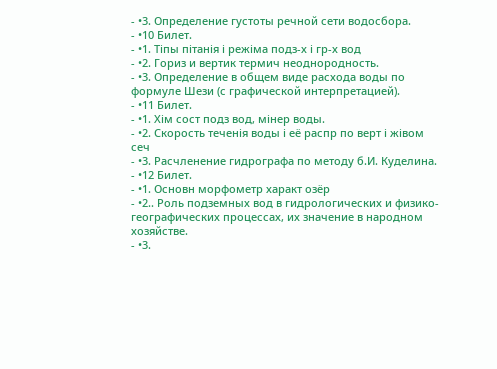- •3. Определение густоты речной сети водосбора.
- •10 Билет.
- •1. Тіпы пітанія і режіма подз-х і гр-х вод
- •2. Гориз и вертик термич неоднородность.
- •3. Определение в общем виде расхода воды по формуле Шези (с графической интерпретацией).
- •11 Билет.
- •1. Хім сост подз вод, мінер воды.
- •2. Скорость теченія воды і её распр по верт і жівом сеч
- •3. Расчленение гидрографа по методу б.И. Куделина.
- •12 Билет.
- •1. Основн морфометр характ озёр
- •2.. Роль подземных вод в гидрологических и физико-географических процессах, их значение в народном хозяйстве.
- •3.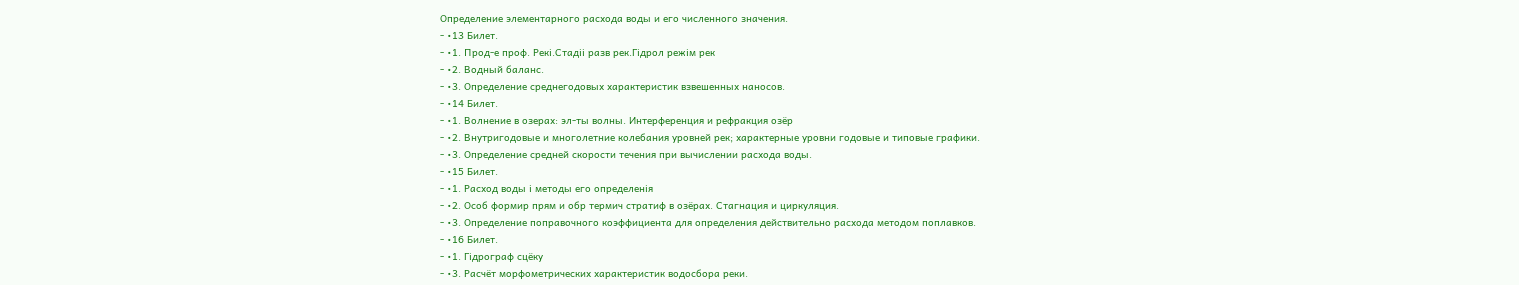Определение элементарного расхода воды и его численного значения.
- •13 Билет.
- •1. Прод-е проф. Рекі.Стадіі разв рек.Гідрол режім рек
- •2. Водный баланс.
- •3. Определение среднегодовых характеристик взвешенных наносов.
- •14 Билет.
- •1. Волнение в озерах: эл-ты волны. Интерференция и рефракция озёр
- •2. Внутригодовые и многолетние колебания уровней рек; характерные уровни годовые и типовые графики.
- •3. Определение средней скорости течения при вычислении расхода воды.
- •15 Билет.
- •1. Расход воды і методы его определенія
- •2. Особ формир прям и обр термич стратиф в озёрах. Стагнация и циркуляция.
- •3. Определение поправочного коэффициента для определения действительно расхода методом поплавков.
- •16 Билет.
- •1. Гідрограф сцёку
- •3. Расчёт морфометрических характеристик водосбора реки.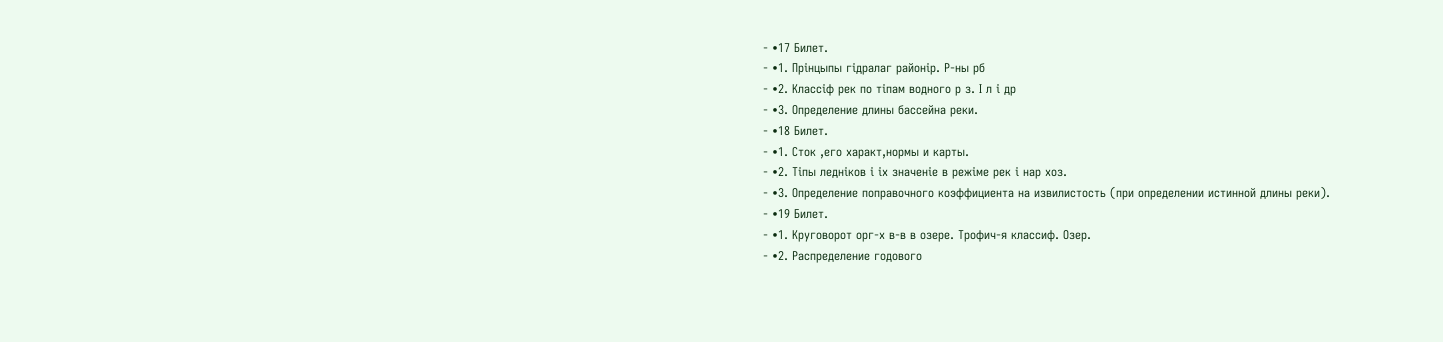- •17 Билет.
- •1. Прінцыпы гідралаг районір. Р-ны рб
- •2. Классіф рек по тіпам водного р з. І л і др
- •3. Определение длины бассейна реки.
- •18 Билет.
- •1. Сток ,его характ,нормы и карты.
- •2. Тіпы ледніков і іх значеніе в режіме рек і нар хоз.
- •3. Определение поправочного коэффициента на извилистость (при определении истинной длины реки).
- •19 Билет.
- •1. Круговорот орг-х в-в в озере. Трофич-я классиф. Озер.
- •2. Распределение годового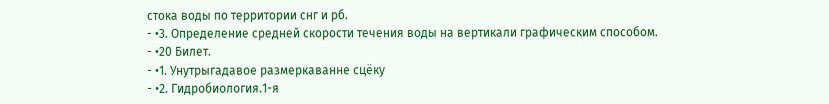стока воды по территории снг и рб.
- •3. Определение средней скорости течения воды на вертикали графическим способом.
- •20 Билет.
- •1. Унутрыгадавое размеркаванне сцёку
- •2. Гидробиология.1-я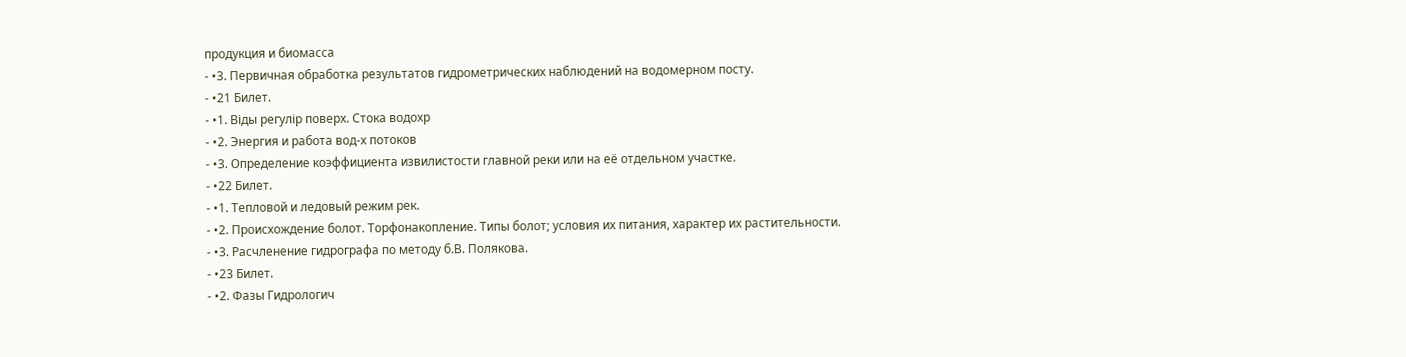продукция и биомасса
- •3. Первичная обработка результатов гидрометрических наблюдений на водомерном посту.
- •21 Билет.
- •1. Віды регулір поверх. Стока водохр
- •2. Энергия и работа вод-х потоков
- •3. Определение коэффициента извилистости главной реки или на её отдельном участке.
- •22 Билет.
- •1. Тепловой и ледовый режим рек.
- •2. Происхождение болот. Торфонакопление. Типы болот; условия их питания, характер их растительности.
- •3. Расчленение гидрографа по методу б.В. Полякова.
- •23 Билет.
- •2. Фазы Гидрологич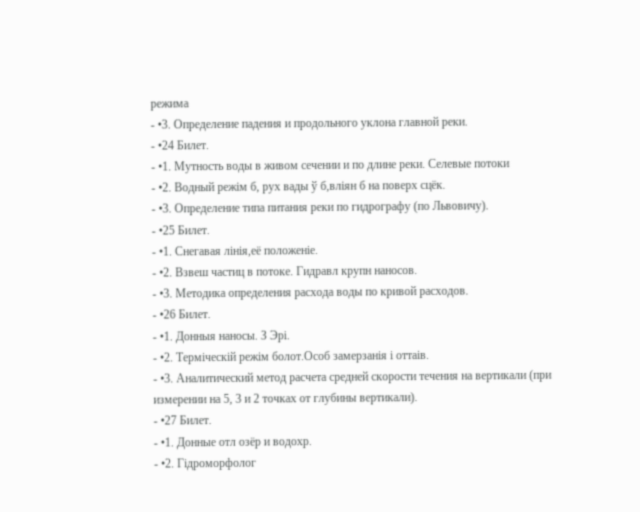режима
- •3. Определение падения и продольного уклона главной реки.
- •24 Билет.
- •1. Мутность воды в живом сечении и по длине реки. Селевые потоки
- •2. Водный режім б, рух вады ў б,вліян б на поверх сцёк.
- •3. Определение типа питания реки по гидрографу (по Львовичу).
- •25 Билет.
- •1. Снегавая лінія,её положеніе.
- •2. Взвеш частиц в потоке. Гидравл крупн наносов.
- •3. Методика определения расхода воды по кривой расходов.
- •26 Билет.
- •1. Донныя наносы. З Эрі.
- •2. Терміческій режім болот.Особ замерзанія і оттаів.
- •3. Аналитический метод расчета средней скорости течения на вертикали (при измерении на 5, 3 и 2 точках от глубины вертикали).
- •27 Билет.
- •1. Донные отл озёр и водохр.
- •2. Гідроморфолог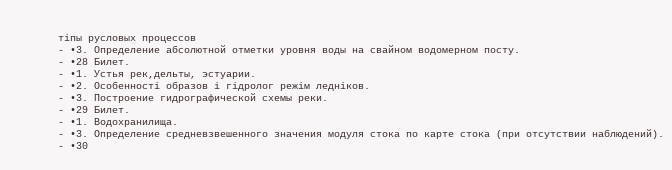тіпы русловых процессов
- •3. Определение абсолютной отметки уровня воды на свайном водомерном посту.
- •28 Билет.
- •1. Устья рек,дельты, эстуарии.
- •2. Особенності образов і гідролог режім ледніков.
- •3. Построение гидрографической схемы реки.
- •29 Билет.
- •1. Водохранилища.
- •3. Определение средневзвешенного значения модуля стока по карте стока (при отсутствии наблюдений).
- •30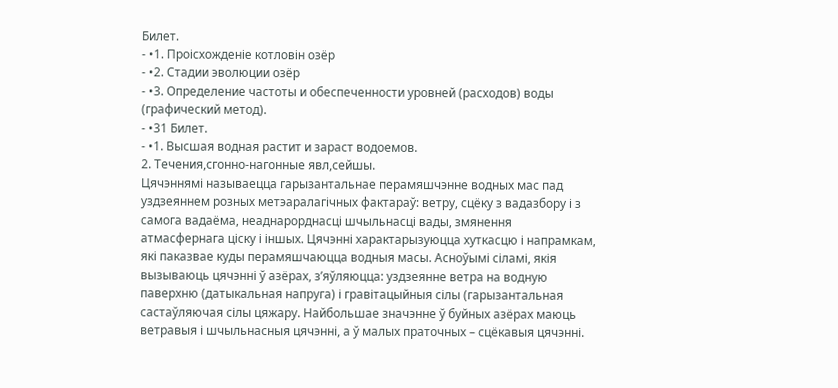Билет.
- •1. Проісхожденіе котловін озёр
- •2. Стадии эволюции озёр
- •3. Определение частоты и обеспеченности уровней (расходов) воды (графический метод).
- •31 Билет.
- •1. Высшая водная растит и зараст водоемов.
2. Течения,сгонно-нагонные явл,сейшы.
Цячэннямі называецца гарызантальнае перамяшчэнне водных мас пад уздзеяннем розных метэаралагічных фактараў: ветру, сцёку з вадазбору і з самога вадаёма, неаднарорднасці шчыльнасці вады, змянення атмасфернага ціску і іншых. Цячэнні характарызуюцца хуткасцю і напрамкам, які паказвае куды перамяшчаюцца водныя масы. Асноўымі сіламі, якія вызываюць цячэнні ў азёрах, з’яўляюцца: уздзеянне ветра на водную паверхню (датыкальная напруга) і гравітацыйныя сілы (гарызантальная састаўляючая сілы цяжару. Найбольшае значэнне ў буйных азёрах маюць ветравыя і шчыльнасныя цячэнні, а ў малых праточных – сцёкавыя цячэнні.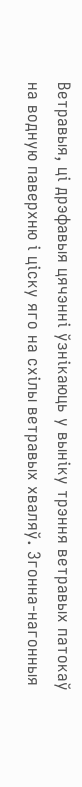Ветравыя, ці дрэфавыя цячэнні ўзнікаюць у выніку трэння ветравых патокаў на водную паверхню і ціску яго на схілы ветравых хваляў. Згонна-нагонныя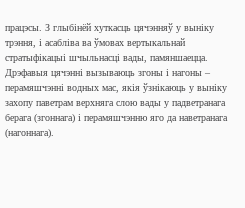працэсы. З глыбінёй хуткасць цячэнняў у выніку трэння, і асабліва ва ўмовах вертыкальнай стратыфікацыі шчыльнасці вады, памяншаецца. Дрэфавыя цячэнні вызываюць згоны і нагоны – перамяшчэнні водных мас, якія ўзнікаюць у выніку захопу паветрам верхняга слою вады у падветранага берага (згоннага) і перамяшчэнню яго да наветранага (нагоннага).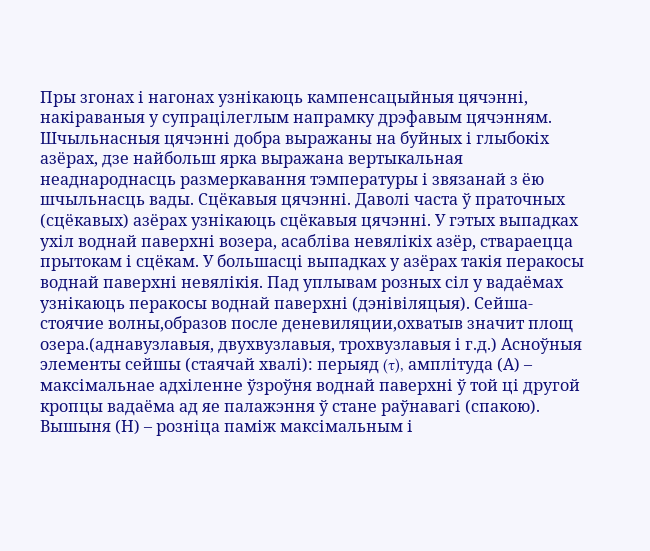Пры згонах і нагонах узнікаюць кампенсацыйныя цячэнні, накіраваныя у супрацілеглым напрамку дрэфавым цячэнням. Шчыльнасныя цячэнні добра выражаны на буйных і глыбокіх азёрах, дзе найбольш ярка выражана вертыкальная неаднароднасць размеркавання тэмпературы і звязанай з ёю шчыльнасць вады. Сцёкавыя цячэнні. Даволі часта ў праточных (сцёкавых) азёрах узнікаюць сцёкавыя цячэнні. У гэтых выпадках ухіл воднай паверхні возера, асабліва невялікіх азёр, ствараецца прытокам і сцёкам. У большасці выпадках у азёрах такія перакосы воднай паверхні невялікія. Пад уплывам розных сіл у вадаёмах узнікаюць перакосы воднай паверхні (дэнівіляцыя). Сейша-стоячие волны,образов после деневиляции,охватыв значит площ озера.(аднавузлавыя, двухвузлавыя, трохвузлавыя і г.д.) Асноўныя элементы сейшы (стаячай хвалі): перыяд (τ), амплітуда (А) – максімальнае адхіленне ўзроўня воднай паверхні ў той ці другой кропцы вадаёма ад яе палажэння ў стане раўнавагі (спакою). Вышыня (Н) – розніца паміж максімальным і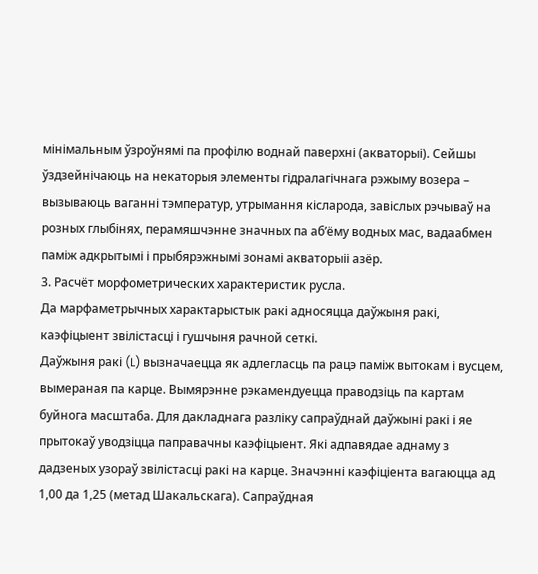мінімальным ўзроўнямі па профілю воднай паверхні (акваторыі). Сейшы ўздзейнічаюць на некаторыя элементы гідралагічнага рэжыму возера – вызываюць ваганні тэмператур, утрымання кісларода, завіслых рэчываў на розных глыбінях, перамяшчэнне значных па аб’ёму водных мас, вадаабмен паміж адкрытымі і прыбярэжнымі зонамі акваторыіі азёр.
3. Расчёт морфометрических характеристик русла.
Да марфаметрычных характарыстык ракі адносяцца даўжыня ракі, каэфіцыент звілістасці і гушчыня рачной сеткі.
Даўжыня ракі (L) вызначаецца як адлегласць па рацэ паміж вытокам і вусцем, вымераная па карце. Вымярэнне рэкамендуецца праводзіць па картам буйнога масштаба. Для дакладнага разліку сапраўднай даўжыні ракі і яе прытокаў уводзіцца паправачны каэфіцыент. Які адпавядае аднаму з дадзеных узораў звілістасці ракі на карце. Значэнні каэфіціента вагаюцца ад 1,00 да 1,25 (метад Шакальскага). Сапраўдная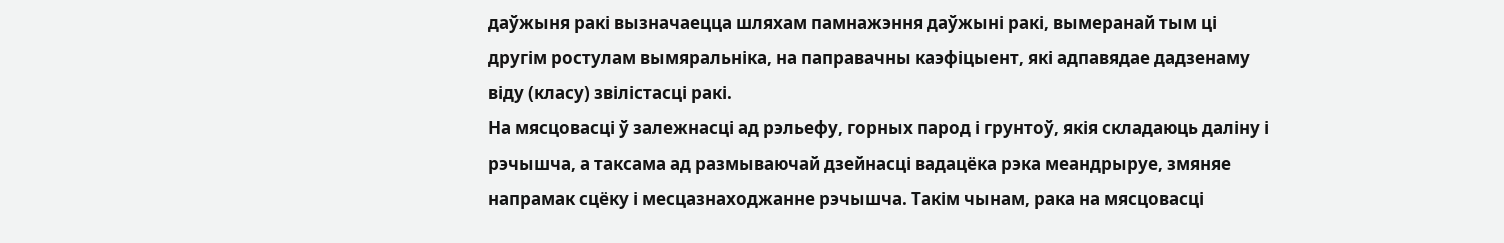даўжыня ракі вызначаецца шляхам памнажэння даўжыні ракі, вымеранай тым ці другім ростулам вымяральніка, на паправачны каэфіцыент, які адпавядае дадзенаму віду (класу) звілістасці ракі.
На мясцовасці ў залежнасці ад рэльефу, горных парод і грунтоў, якія складаюць даліну і рэчышча, а таксама ад размываючай дзейнасці вадацёка рэка меандрыруе, змяняе напрамак сцёку і месцазнаходжанне рэчышча. Такім чынам, рака на мясцовасці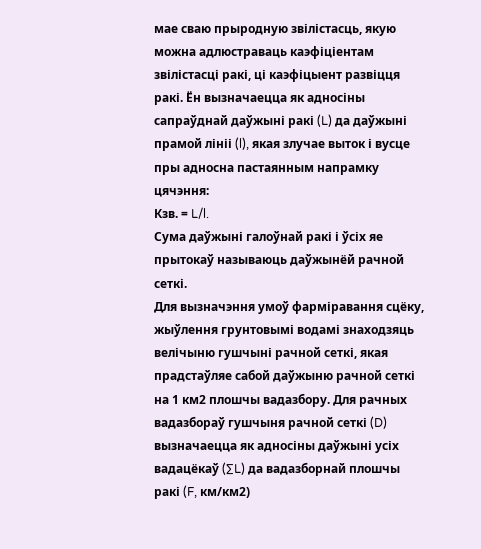мае сваю прыродную звілістасць, якую можна адлюстраваць каэфіціентам звілістасці ракі, ці каэфіцыент развіцця ракі. Ён вызначаецца як адносіны сапраўднай даўжыні ракі (L) да даўжыні прамой лініі (l), якая злучае выток і вусце пры адносна пастаянным напрамку цячэння:
Кзв. = L/l.
Сума даўжыні галоўнай ракі і ўсіх яе прытокаў называюць даўжынёй рачной сеткі.
Для вызначэння умоў фарміравання сцёку, жыўлення грунтовымі водамі знаходзяць велічыню гушчыні рачной сеткі, якая прадстаўляе сабой даўжыню рачной сеткі на 1 км2 плошчы вадазбору. Для рачных вадазбораў гушчыня рачной сеткі (D) вызначаецца як адносіны даўжыні усіх вадацёкаў (∑L) да вадазборнай плошчы ракі (F, км/км2)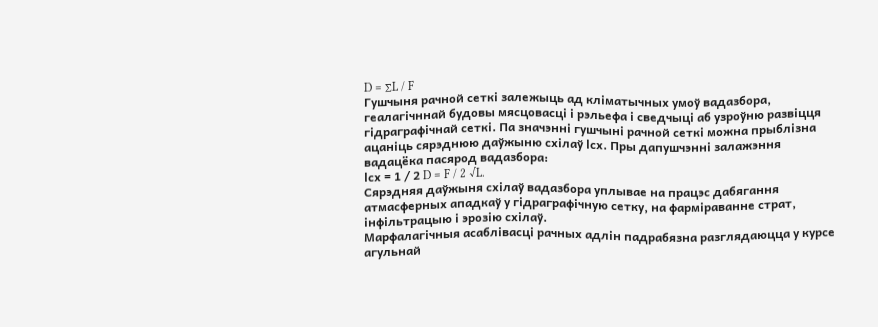D = ∑L / F
Гушчыня рачной сеткі залежыць ад кліматычных умоў вадазбора, геалагічннай будовы мясцовасці і рэльефа і сведчыці аб узроўню развіцця гідраграфічнай сеткі. Па значэнні гушчыні рачной сеткі можна прыблізна ацаніць сярэднюю даўжыню схілаў lсх. Пры дапушчэнні залажэння вадацёка пасярод вадазбора:
lсх = 1 / 2 D = F / 2 √L.
Сярэдняя даўжыня схілаў вадазбора уплывае на працэс дабягання атмасферных ападкаў у гідраграфічную сетку, на фарміраванне страт, інфільтрацыю і эрозію схілаў.
Марфалагічныя асаблівасці рачных адлін падрабязна разглядаюцца у курсе агульнай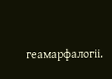геамарфалогіі.